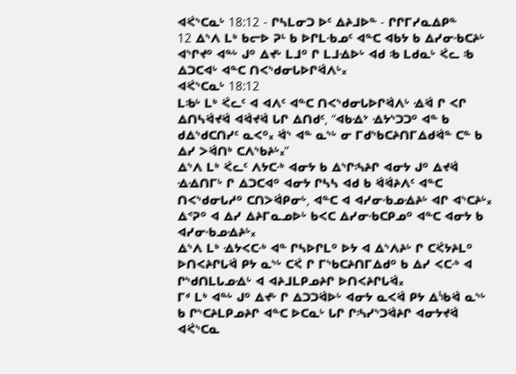ᐊᑈᔅᑕᓇᒡ 18:12 - ᒋᓴᒪᓂᑐ ᐅᑦ ᐃᔨᒧᐅᓐ - ᒋᒋᒥᓯᓇᐃᑭᓐ
12 ᐃᔅᐱ ᒪᒃ ᑲᓕᐅ ᕈᒻ ᑲ ᐅᒋᒪᐧᑲᓄᑦ ᐊᓐᑕ ᐊᑲᔭ ᑲ ᐃᓯᓂᐧᑲᑕᔨᒡ ᐊᔅᒋᔪᐤ ᐊᓐᒡ ᒍᐤ ᐃᔪᒡ ᒪᒧᐤ ᒋ ᒪᒧᐎᐅᒡ ᐊᑯ ᒂ ᒪᑯᓇᒡ ᑈᓚ ᒂ ᐃᑐᑕᐊᒡ ᐊᓐᑕ ᑎᐸᔅᑯᓂᒐᐅᒋᐛᐱᒡ᙮
ᐊᑈᔅᑕᓇᒡ 18:12
ᒪᒂᒡ ᒪᒃ ᑈᓚᑦ ᐊ ᐊᐱᑦ ᐊᓐᑕ ᑎᐸᔅᑯᓂᒐᐅᒋᐛᐱᒡ ᐎᐛ ᒋ ᐸᒋ ᐃᑎᓴᐛᔪᐛ ᐊᐛᔪᐛ ᒐᒋ ᐃᑎᑯᑦ, “ᐊᑲᐎᔾ ᐎᔭᔅᑐᑐᐤ ᐊᓐ ᑲ ᑯᐃᔅᑯᑕᑎᓯᑦ ᓇᐸᐤ᙮ ᐛᔅ ᐊᓐ ᓇᔅᒡ ᓂ ᒥᑯᔅᑲᑕᔨᑎᒥᐃᑯᐛᓐ ᑕᓐ ᑲ ᐃᓯ ᐳᐛᑎᒃ ᑕᐱᔅᑲᔨᒡ᙮”
ᐃᔅᐱ ᒪᒃ ᑈᓚᑦ ᐱᔭᑕᐧᒃ ᐊᓂᔭ ᑲ ᐃᔅᒋᔄᔨᒋ ᐊᓂᔭ ᒍᐤ ᐃᔪᐛ ᐎᐎᑎᒥᒡ ᒋ ᐃᑐᑕᐊᐤ ᐊᓂᔭ ᒋᓴᓴ ᐊᑯ ᑲ ᐛᐛᔨᐱᑦ ᐊᓐᑕ ᑎᐸᔅᑯᓂᒐᓱᐤ ᑕᑎᐳᐛᑭᓂᒡ, ᐊᓐᑕ ᐊ ᐊᓯᓂᐧᑲᓄᐎᔨᒡ ᐊᒋ ᐊᔅᑕᔨᒡ᙮ ᐃᑉᕈᐤ ᐊ ᐃᓯ ᐃᔨᒥᓇᓄᐅᒡ ᑲᐸᑕ ᐃᓯᓂᐧᑲᑕᑭᓄᐤ ᐊᓐᑕ ᐊᓂᔭ ᑲ ᐊᓯᓂᐧᑲᓄᐎᔨᒡ᙮
ᐃᔅᐱ ᒪᒃ ᐎᔭᐸᑕᐧᒃ ᐊᓐ ᒋᓴᐅᒋᒪᐤ ᐅᔭ ᐊ ᐃᔅᐱᔨᒡ ᒋ ᑕᑈᔭᔨᒪᐤ ᐅᑎᐸᔨᒋᒐᐛ ᑭᔭ ᓇᔅᒡ ᑕᑈ ᒋ ᒥᔅᑲᑕᔨᑎᒥᐃᑯᐤ ᑲ ᐃᓯ ᐸᑕᐧᒃ ᐊ ᒋᔅᑯᑎᒪᒐᓄᐎᒡ ᐊ ᐊᔨᒧᒪᑭᓄᔨᒋ ᐅᑎᐸᔨᒋᒐᐛ᙮
ᒥᒄ ᒪᒃ ᐊᓐᒡ ᒍᐤ ᐃᔪᒡ ᒋ ᐃᑐᑐᐛᐅᒡ ᐊᓂᔭ ᓇᐸᐛ ᑭᔭ ᐃᔎᐛ ᓇᔅᒡ ᑲ ᒋᔅᑕᔨᒪᑭᓄᔨᒋ ᐊᓐᑕ ᐅᑕᓇᒡ ᒐᒋ ᒋᔄᓯᔅᑐᐛᔨᒋ ᐊᓂᔭᔪᐛ ᐊᑈᔅᑕᓇ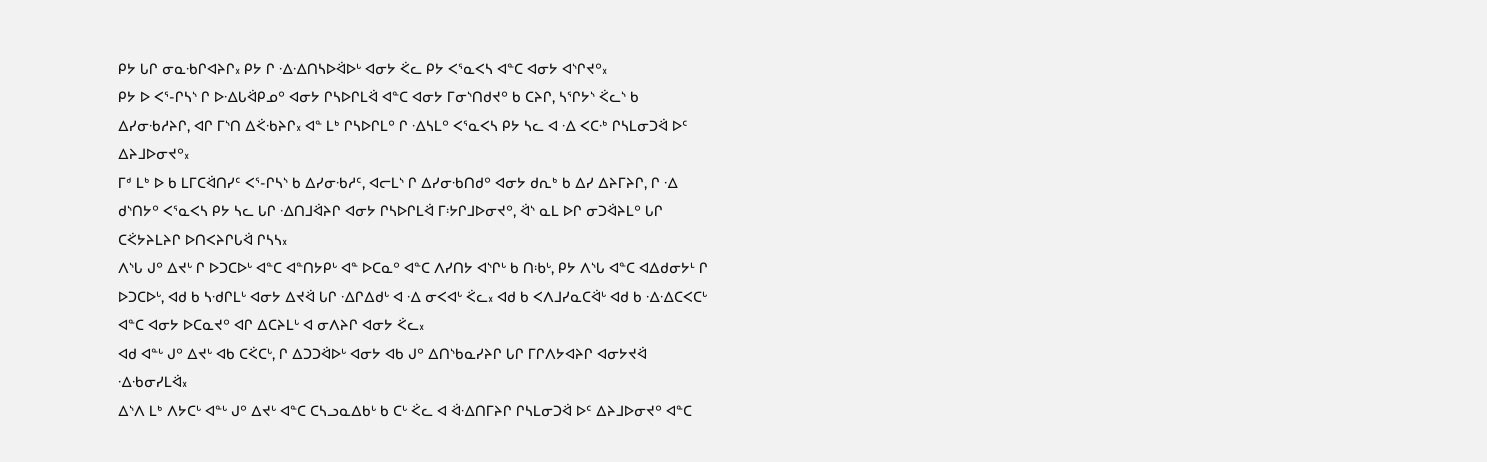ᑭᔭ ᒐᒋ ᓂᓇᐧᑲᒋᐊᔨᒋ᙮ ᑭᔭ ᒋ ᐎᐎᑎᓴᐅᐛᐅᒡ ᐊᓂᔭ ᑈᓚ ᑭᔭ ᐸᕐᓇᐸᓴ ᐊᓐᑕ ᐊᓂᔭ ᐊᔅᒋᔪᐤ᙮
ᑭᔭ ᐅ ᐸᕐ-ᒋᓴᔅ ᒋ ᐅᐎᒐᐛᑭᓄᐤ ᐊᓂᔭ ᒋᓴᐅᒋᒪᐛ ᐊᓐᑕ ᐊᓂᔭ ᒥᓂᔅᑎᑯᔪᐤ ᑲ ᑕᔨᒋ, ᓴᕐᒋᔭᔅ ᑈᓚᔅ ᑲ ᐃᓯᓂᐧᑲᓱᔨᒋ, ᐊᒋ ᒥᔅᑎ ᐃᑈᐧᑲᔨᒋ᙮ ᐊᓐ ᒪᒃ ᒋᓴᐅᒋᒪᐤ ᒋ ᐎᓴᒪᐤ ᐸᕐᓇᐸᓴ ᑭᔭ ᓴᓚ ᐊ ᐎ ᐸᑕᐧᒃ ᒋᓴᒪᓂᑐᐛ ᐅᑦ ᐃᔨᒧᐅᓂᔪᐤ᙮
ᒥᒄ ᒪᒃ ᐅ ᑲ ᒪᒥᑕᐛᑎᓯᑦ ᐸᕐ-ᒋᓴᔅ ᑲ ᐃᓯᓂᐧᑲᓱᑦ, ᐊᓕᒪᔅ ᒋ ᐃᓯᓂᐧᑲᑎᑯᐤ ᐊᓂᔭ ᑯᕆᒃ ᑲ ᐃᓯ ᐃᔨᒥᔨᒋ, ᒋ ᐎ ᑯᔅᑎᔭᐤ ᐸᕐᓇᐸᓴ ᑭᔭ ᓴᓚ ᒐᒋ ᐎᑎᒧᐛᔨᒋ ᐊᓂᔭ ᒋᓴᐅᒋᒪᐛ ᒥᔽᒋᒧᐅᓂᔪᐤ, ᐛᔅ ᓇᒪ ᐅᒋ ᓂᑐᐛᔨᒪᐤ ᒐᒋ ᑕᑈᔭᔨᒪᔨᒋ ᐅᑎᐸᔨᒋᒐᐛ ᒋᓴᓴ᙮
ᐱᔅᒐ ᒍᐤ ᐃᔪᒡ ᒋ ᐅᑐᑕᐅᒡ ᐊᓐᑕ ᐊᓐᑎᔭᑭᒡ ᐊᓐ ᐅᑕᓇᐤ ᐊᓐᑕ ᐱᓯᑎᔭ ᐊᔅᒋᒡ ᑲ ᑎᒂᒡ, ᑭᔭ ᐱᔅᒐ ᐊᓐᑕ ᐊᐃᑯᓂᔭᒻ ᒋ ᐅᑐᑕᐅᒡ, ᐊᑯ ᑲ ᓴᐧᑯᒋᒪᒡ ᐊᓂᔭ ᐃᔪᐛ ᒐᒋ ᐎᒋᐃᑯᒡ ᐊ ᐎ ᓂᐸᐊᒡ ᑈᓚ᙮ ᐊᑯ ᑲ ᐸᐱᒧᓯᓇᑕᐛᒡ ᐊᑯ ᑲ ᐎᐎᑕᐸᑕᒡ ᐊᓐᑕ ᐊᓂᔭ ᐅᑕᓇᔪᐤ ᐊᒋ ᐃᑕᔨᒪᒡ ᐊ ᓂᐱᔨᒋ ᐊᓂᔭ ᑈᓚ᙮
ᐊᑯ ᐊᓐᒡ ᒍᐤ ᐃᔪᒡ ᐊᑲ ᑕᑈᑕᒡ, ᒋ ᐃᑐᑐᐛᐅᒡ ᐊᓂᔭ ᐊᑲ ᒍᐤ ᐃᑎᔅᑲᓇᓯᔨᒋ ᒐᒋ ᒥᒋᐱᔭᐊᔨᒋ ᐊᓂᔭᔪᐛ ᐎᐧᑲᓂᓯᒪᐛ᙮
ᐃᔅᐱ ᒪᒃ ᐱᔭᑕᒡ ᐊᓐᒡ ᒍᐤ ᐃᔪᒡ ᐊᓐᑕ ᑕᓴᓗᓇᐃᑲᒡ ᑲ ᑕᒡ ᑈᓚ ᐊ ᐛᐎᑎᒥᔨᒋ ᒋᓴᒪᓂᑐᐛ ᐅᑦ ᐃᔨᒧᐅᓂᔪᐤ ᐊᓐᑕ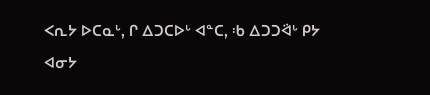ᐸᕆᔭ ᐅᑕᓇᒡ, ᒋ ᐃᑐᑕᐅᒡ ᐊᓐᑕ, ᒂ ᐃᑐᑐᐛᒡ ᑭᔭ ᐊᓂᔭ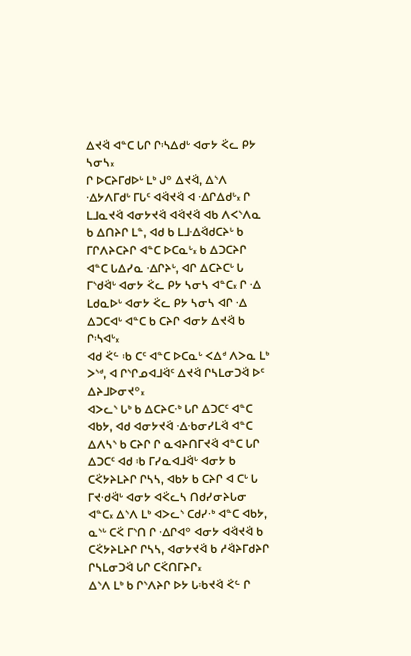ᐃᔪᐛ ᐊᓐᑕ ᒐᒋ ᒋᔄᐃᑯᒡ ᐊᓂᔭ ᑈᓚ ᑭᔭ ᓴᓂᓴ᙮
ᒋ ᐅᑕᔨᒥᑯᐅᒡ ᒪᒃ ᒍᐤ ᐃᔪᐛ, ᐃᔅᐱ ᐎᔭᐱᒥᑯᒡ ᒥᒐᑦ ᐊᐛᔪᐛ ᐊ ᐎᒋᐃᑯᒡ᙮ ᒋ ᒪᒧᓇᔪᐛ ᐊᓂᔭᔪᐛ ᐊᐛᔪᐛ ᐊᑲ ᐱᐸᔅᐱᓇ ᑲ ᐃᑎᔨᒋ ᒪᓐ, ᐊᑯ ᑲ ᒪᒧᐎᐛᑯᑕᔨᒡ ᑲ ᒥᒋᐱᔨᑕᔨᒋ ᐊᓐᑕ ᐅᑕᓇᒡ᙮ ᑲ ᐃᑐᑕᔨᒋ ᐊᓐᑕ ᒐᐃᓯᓇ ᐎᒋᔨᒡ, ᐊᒋ ᐃᑕᔨᑕᒡ ᒐ ᒥᔅᑯᐛᒡ ᐊᓂᔭ ᑈᓚ ᑭᔭ ᓴᓂᓴ ᐊᓐᑕ᙮ ᒋ ᐎ ᒪᑯᓇᐅᒡ ᐊᓂᔭ ᑈᓚ ᑭᔭ ᓴᓂᓴ ᐊᒋ ᐎ ᐃᑐᑕᐊᒡ ᐊᓐᑕ ᑲ ᑕᔨᒋ ᐊᓂᔭ ᐃᔪᐛ ᑲ ᒋᔄᐊᒡ᙮
ᐊᑯ ᑈᓪ ᒂ ᑕᑦ ᐊᓐᑕ ᐅᑕᓇᒡ ᐸᐃᒄ ᐱᐳᓇ ᒪᒃ ᐳᔅᒄ, ᐊ ᒋᔅᒋᓄᐊᒧᐛᑦ ᐃᔪᐛ ᒋᓴᒪᓂᑐᐛ ᐅᑦ ᐃᔨᒧᐅᓂᔪᐤ᙮
ᐊᐳᓚᔅ ᒐᒃ ᑲ ᐃᑕᔨᑕᐧᒃ ᒐᒋ ᐃᑐᑕᑦ ᐊᓐᑕ ᐊᑲᔭ, ᐊᑯ ᐊᓂᔭᔪᐛ ᐎᐧᑲᓂᓯᒪᐛ ᐊᓐᑕ ᐃᐱᓴᔅ ᑲ ᑕᔨᒋ ᒋ ᓇᐊᔨᑎᒥᔪᐛ ᐊᓐᑕ ᒐᒋ ᐃᑐᑕᑦ ᐊᑯ ᒂ ᒥᓯᓇᐊᒧᐛᒡ ᐊᓂᔭ ᑲ ᑕᑈᔭᔨᒪᔨᒋ ᒋᓴᓴ, ᐊᑲᔭ ᑲ ᑕᔨᒋ ᐊ ᑕᒡ ᒐ ᒥᔪᐧᑯᐛᒡ ᐊᓂᔭ ᐊᑈᓚᓴ ᑎᑯᓯᓂᔨᒐᓂ ᐊᓐᑕ᙮ ᐃᔅᐱ ᒪᒃ ᐊᐳᓚᔅ ᑕᑯᓯᐧᒃ ᐊᓐᑕ ᐊᑲᔭ, ᓇᔅᒡ ᑕᑈ ᒥᔅᑎ ᒋ ᐎᒋᐊᐤ ᐊᓂᔭ ᐊᐛᔪᐛ ᑲ ᑕᑈᔭᔨᒪᔨᒋ ᒋᓴᓴ, ᐊᓂᔭᔪᐛ ᑲ ᓱᐛᔨᒥᑯᔨᒋ ᒋᓴᒪᓂᑐᐛ ᒐᒋ ᑕᑈᑎᒥᔨᒋ᙮
ᐃᔅᐱ ᒪᒃ ᑲ ᒋᔅᐱᔨᒋ ᐅᔭ ᒐᒂᔪᐛ ᑈᓪ ᒋ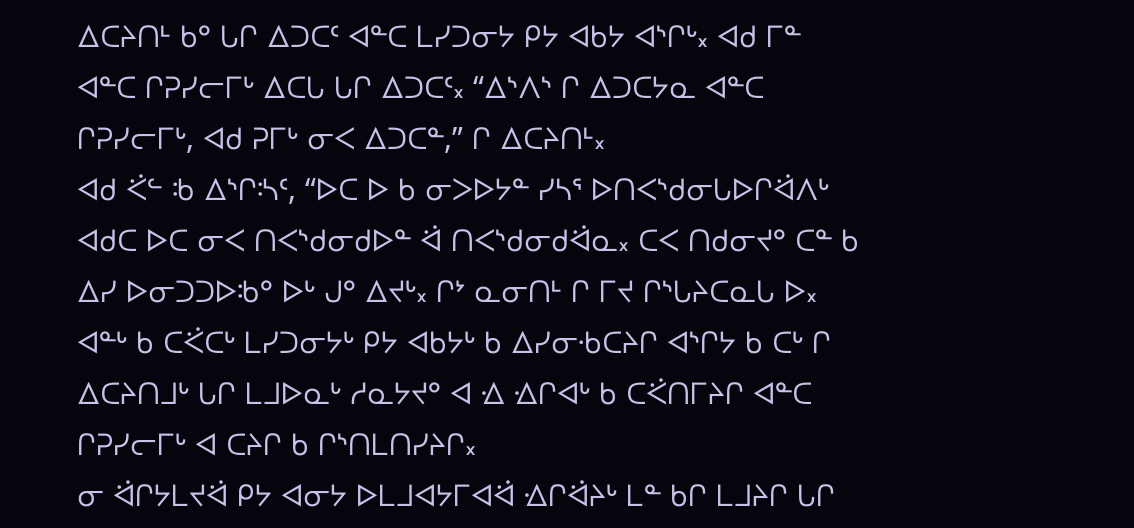ᐃᑕᔨᑎᒻ ᑲᐤ ᒐᒋ ᐃᑐᑕᑦ ᐊᓐᑕ ᒪᓯᑐᓂᔭ ᑭᔭ ᐊᑲᔭ ᐊᔅᒋᒡ᙮ ᐊᑯ ᒥᓐ ᐊᓐᑕ ᒋᕈᓯᓕᒥᒡ ᐃᑕᒐ ᒐᒋ ᐃᑐᑕᑦ᙮ “ᐃᔅᐱᔅ ᒋ ᐃᑐᑕᔭᓇ ᐊᓐᑕ ᒋᕈᓯᓕᒥᒡ, ᐊᑯ ᕈᒥᒡ ᓂᐸ ᐃᑐᑕᓐ,” ᒋ ᐃᑕᔨᑎᒻ᙮
ᐊᑯ ᑈᓪ ᒂ ᐃᔅᒋᔄᑦ, “ᐅᑕ ᐅ ᑲ ᓂᐳᐅᔭᓐ ᓯᓴᕐ ᐅᑎᐸᔅᑯᓂᒐᐅᒋᐛᐱᒡ ᐊᑯᑕ ᐅᑕ ᓂᐸ ᑎᐸᔅᑯᓂᑯᐅᓐ ᐛ ᑎᐸᔅᑯᓂᑯᐛᓇ᙮ ᑕᐸ ᑎᑯᓂᔪᐤ ᑕᓐ ᑲ ᐃᓯ ᐅᓂᑐᑐᐅᒂᐤ ᐅᒡ ᒍᐤ ᐃᔪᒡ᙮ ᒋᔾ ᓇᓂᑎᒻ ᒋ ᒥᔪ ᒋᔅᒐᔨᑕᓇᒐ ᐅ᙮
ᐊᓐᒡ ᑲ ᑕᑈᑕᒡ ᒪᓯᑐᓂᔭᒡ ᑭᔭ ᐊᑲᔭᒡ ᑲ ᐃᓯᓂᐧᑲᑕᔨᒋ ᐊᔅᒋᔭ ᑲ ᑕᒡ ᒋ ᐃᑕᔨᑎᒧᒡ ᒐᒋ ᒪᒧᐅᓇᒡ ᓱᓇᔭᔪᐤ ᐊ ᐎ ᐎᒋᐊᒡ ᑲ ᑕᑈᑎᒥᔨᒋ ᐊᓐᑕ ᒋᕈᓯᓕᒥᒡ ᐊ ᑕᔨᒋ ᑲ ᒋᔅᑎᒪᑎᓯᔨᒋ᙮
ᓂ ᐛᒋᔭᒪᔪᐛ ᑭᔭ ᐊᓂᔭ ᐅᒪᒧᐊᔭᒥᐊᐛ ᐎᒋᐛᔨᒡ ᒪᓐ ᑲᒋ ᒪᒧᔨᒋ ᒐᒋ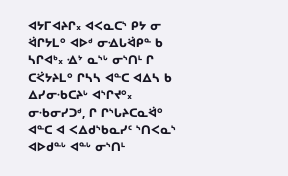ᐊᔭᒥᐊᔨᒋ᙮ ᐊᐸᓇᑕᔅ ᑭᔭ ᓂ ᐛᒋᔭᒪᐤ ᐊᐅᒄ ᓂᐎᒐᐛᑭᓐ ᑲ ᓴᒋᐊᒃ᙮ ᐎᔾ ᓇᔅᒡ ᓂᔅᑎᒻ ᒋ ᑕᑈᔭᔨᒪᐤ ᒋᓴᓴ ᐊᓐᑕ ᐊᐃᓴ ᑲ ᐃᓯᓂᐧᑲᑕᔨᒡ ᐊᔅᒋᔪᐤ᙮
ᓂᐧᑲᓂᓯᑐᒄ, ᒋ ᒋᔅᒐᔨᑕᓇᐛᐤ ᐊᓐᑕ ᐊ ᐸᐃᑯᔅᑲᓇᓯᑦ ᔅᑎᐸᓇᔅ ᐊᐅᑯᓐᒡ ᐊᓐᒡ ᓂᔅᑎᒻ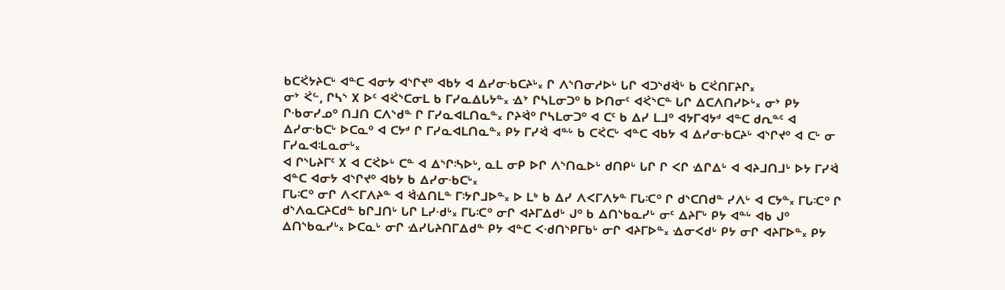ᑲᑕᑈᔭᔨᑕᒡ ᐊᓐᑕ ᐊᓂᔭ ᐊᔅᒋᔪᐤ ᐊᑲᔭ ᐊ ᐃᓯᓂᐧᑲᑕᔨᒡ᙮ ᒋ ᐱᔅᑎᓂᓱᐅᒡ ᒐᒋ ᐊᑐᔅᑯᐛᒡ ᑲ ᑕᑈᑎᒥᔨᒋ᙮
ᓂᔾ ᑈᓪ, ᒋᓴᔅ ᙭ ᐅᑦ ᐊᑈᔅᑕᓂᒪ ᑲ ᒥᓯᓇᐃᒐᔭᓐ᙮ ᐎᔾ ᒋᓴᒪᓂᑐᐤ ᑲ ᐅᑎᓂᑦ ᐊᑈᔅᑕᓐ ᒐᒋ ᐃᑕᐱᑎᓯᐅᒡ᙮ ᓂᔾ ᑭᔭ ᒋᐧᑲᓂᓯᓄᐤ ᑎᒧᑎ ᑕᐱᔅᑯᓐ ᒋ ᒥᓯᓇᐊᒪᑎᓇᓐ᙮ ᒋᔨᐛᐤ ᒋᓴᒪᓂᑐᐤ ᐊ ᑕᑦ ᑲ ᐃᓯ ᒪᒧᐤ ᐊᔭᒥᐊᔭᒄ ᐊᓐᑕ ᑯᕆᓐᑦ ᐊ ᐃᓯᓂᐧᑲᑕᒡ ᐅᑕᓇᐤ ᐊ ᑕᔭᒄ ᒋ ᒥᓯᓇᐊᒪᑎᓇᓐ᙮ ᑭᔭ ᒥᓯᐛ ᐊᓐᒡ ᑲ ᑕᑈᑕᒡ ᐊᓐᑕ ᐊᑲᔭ ᐊ ᐃᓯᓂᐧᑲᑕᔨᒡ ᐊᔅᒋᔪᐤ ᐊ ᑕᒡ ᓂ ᒥᓯᓇᐊᒺᓇᓂᒡ᙮
ᐊ ᒋᔅᒐᔨᒥᑦ ᙭ ᐊ ᑕᑈᐅᒡ ᑕᓐ ᐊ ᐃᔅᒋᔄᐅᒡ, ᓇᒪ ᓂᑭ ᐅᒋ ᐱᔅᑎᓇᐅᒡ ᑯᑎᑭᒡ ᒐᒋ ᒋ ᐸᒋ ᐎᒋᐃᒡ ᐊ ᐊᔨᒧᑎᒧᒡ ᐅᔭ ᒥᓯᐛ ᐊᓐᑕ ᐊᓂᔭ ᐊᔅᒋᔪᐤ ᐊᑲᔭ ᑲ ᐃᓯᓂᐧᑲᑕᒡ᙮
ᒥᒐᑥᐤ ᓂᒋ ᐱᐸᒥᐱᔨᓐ ᐊ ᐛᐎᑎᒪᓐ ᒥᔽᒋᒧᐅᓐ᙮ ᐅ ᒪᒃ ᑲ ᐃᓯ ᐱᐸᒥᐱᔭᓐ ᒥᒐᑥᐤ ᒋ ᑯᔅᑕᑎᑯᓐ ᓯᐱᒡ ᐊ ᑕᔭᓐ᙮ ᒥᒐᑥᐤ ᒋ ᑯᔅᐱᓇᑕᔨᑕᑯᓐ ᑲᒋᒧᑎᒡ ᒐᒋ ᒪᓯᐧᑯᒡ᙮ ᒥᒐᑥᐤ ᓂᒋ ᐊᔨᒥᐃᑯᒡ ᒍᐤ ᑲ ᐃᑎᔅᑲᓇᓯᒡ ᓂᑦ ᐃᔨᒥᒡ ᑭᔭ ᐊᓐᒡ ᐊᑲ ᒍᐤ ᐃᑎᔅᑲᓇᓯᒡ᙮ ᐅᑕᓇᒡ ᓂᒋ ᐎᓯᒐᔨᑎᒥᐃᑯᓐ ᑭᔭ ᐊᓐᑕ ᐸᐧᑯᑎᔅᑭᒥᑲᒡ ᓂᒋ ᐊᔨᒥᐅᓐ᙮ ᐎᓂᐸᑯᒡ ᑭᔭ ᓂᒋ ᐊᔨᒥᐅᓐ᙮ ᑭᔭ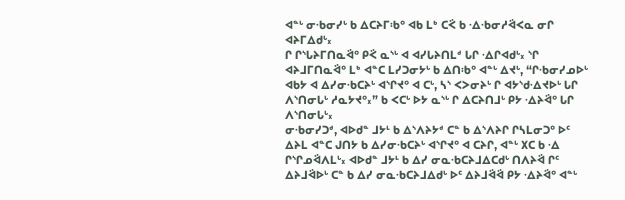ᐊᓐᒡ ᓂᐧᑲᓂᓯᒡ ᑲ ᐃᑕᔨᒥᒂᐤ ᐊᑲ ᒪᒃ ᑕᑈ ᑲ ᐎᐧᑲᓂᓱᐛᐸᓇ ᓂᒋ ᐊᔨᒥᐃᑯᒡ᙮
ᒋ ᒋᔅᒐᔨᒥᑎᓇᐛᐤ ᑭᑈ ᓇᔅᒡ ᐊ ᐊᓯᒐᔨᑎᒪᒄ ᒐᒋ ᐎᒋᐊᑯᒡ᙮ ᔅᒋ ᐊᔨᒧᒥᑎᓇᐛᐤ ᒪᒃ ᐊᓐᑕ ᒪᓯᑐᓂᔭᒡ ᑲ ᐃᑎᒂᐤ ᐊᓐᒡ ᐃᔪᒡ, “ᒋᐧᑲᓂᓯᓄᐅᒡ ᐊᑲᔭ ᐊ ᐃᓯᓂᐧᑲᑕᔨᒡ ᐊᔅᒋᔪᐤ ᐊ ᑕᒡ, ᓴᔅ ᐸᐳᓂᔨᒡ ᒋ ᐊᔭᔅᑯᐎᔪᐅᒡ ᒐᒋ ᐱᔅᑎᓂᒐᒡ ᓱᓇᔭᔪᐤ᙮” ᑲ ᐸᑕᒡ ᐅᔭ ᓇᔅᒡ ᒋ ᐃᑕᔨᑎᒧᒡ ᑭᔭ ᐎᔨᐛᐤ ᒐᒋ ᐱᔅᑎᓂᒐᒡ᙮
ᓂᐧᑲᓂᓯᑐᒄ, ᐊᐅᑯᓐ ᒧᔭᒻ ᑲ ᐃᔅᐱᔨᔭᒄ ᑕᓐ ᑲ ᐃᔅᐱᔨᒋ ᒋᓴᒪᓂᑐᐤ ᐅᑦ ᐃᔨᒪ ᐊᓐᑕ ᒍᑎᔭ ᑲ ᐃᓯᓂᐧᑲᑕᔨᒡ ᐊᔅᒋᔪᐤ ᐊ ᑕᔨᒋ, ᐊᓐᒡ ᙭ᑕ ᑲ ᐎ ᒋᔅᒋᓄᐛᐱᒪᒡ᙮ ᐊᐅᑯᓐ ᒧᔭᒻ ᑲ ᐃᓯ ᓂᓇᐧᑲᑕᔨᒧᐃᑕᑯᒡ ᑎᐱᔨᐛ ᒋᑦ ᐃᔨᒧᐛᐅᒡ ᑕᓐ ᑲ ᐃᓯ ᓂᓇᐧᑲᑕᔨᒧᐃᑯᒡ ᐅᑦ ᐃᔨᒧᐛᐛ ᑭᔭ ᐎᔨᐛᐤ ᐊᓐᒡ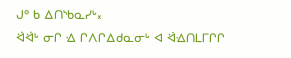ᒍᐤ ᑲ ᐃᑎᔅᑲᓇᓯᒡ᙮
ᐛᐛᒡ ᓂᒋ ᐎ ᒋᐱᒋᐃᑯᓇᓂᒡ ᐊ ᐛᐎᑎᒪᒥᒋᒋ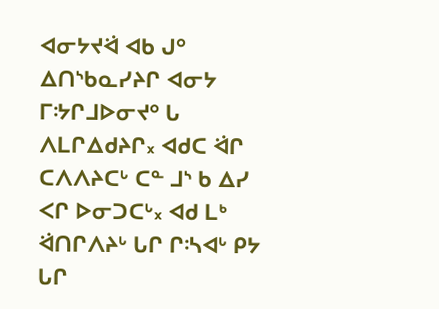ᐊᓂᔭᔪᐛ ᐊᑲ ᒍᐤ ᐃᑎᔅᑲᓇᓯᔨᒋ ᐊᓂᔭ ᒥᔽᒋᒧᐅᓂᔪᐤ ᒐ ᐱᒪᒋᐃᑯᔨᒋ᙮ ᐊᑯᑕ ᐛᒋ ᑕᐱᐱᔨᑕᒡ ᑕᓐ ᒧᔅ ᑲ ᐃᓯ ᐸᒋ ᐅᓂᑐᑕᒡ᙮ ᐊᑯ ᒪᒃ ᐛᑎᒋᐱᔨᒡ ᒐᒋ ᒋᔄᐊᒡ ᑭᔭ ᒐᒋ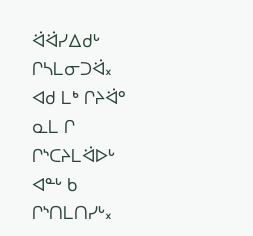ᐛᐛᓯᐃᑯᒡ ᒋᓴᒪᓂᑐᐛ᙮
ᐊᑯ ᒪᒃ ᒋᔨᐛᐤ ᓇᒪ ᒋ ᒋᔅᑕᔨᒪᐛᐅᒡ ᐊᓐᒡ ᑲ ᒋᔅᑎᒪᑎᓯᒡ᙮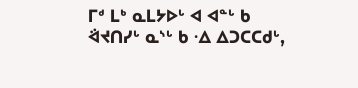ᒥᒄ ᒪᒃ ᓇᒪᔭᐅᒡ ᐊ ᐊᓐᒡ ᑲ ᐛᔪᑎᓯᒡ ᓇᔅᒡ ᑲ ᐎ ᐃᑐᑕᑕᑯᒡ,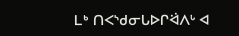ᒪᒃ ᑎᐸᔅᑯᓂᒐᐅᒋᐛᐱᒡ ᐊ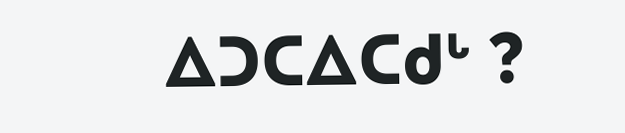ᐃᑐᑕᐃᑕᑯᒡ ?